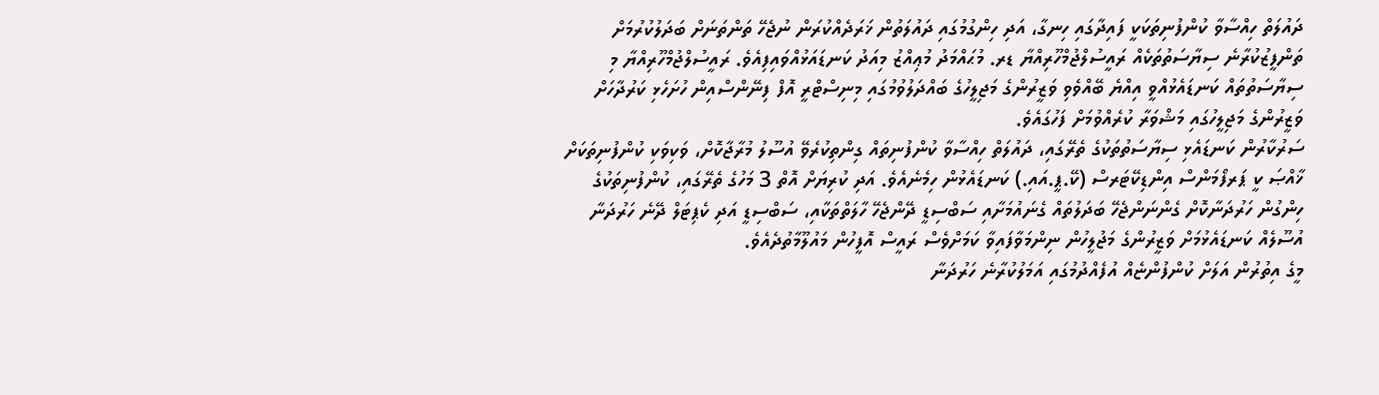ދައުލަތް ހިއްސާވާ ކުންފުނިތަކަކީ ފައިދާގައި ހިނގާ، އަދި ހިންގުމުގައި ދައުލަތުން ޚަރަދެއްކުރަން ނުޖެހޭ ތަންތަނަށް ބަދަލުކުރުމަށް ތަންފީޒުކުރާނެ ސިޔާސަތުތަކެއް ރައީސުލްޖުމްހޫރިއްޔާ ޑރ. މުޙައްމަދު މުޢިއްޒު މިއަދު ކަނޑައަޅުއްވައިފިއެވެ. ރައީސުލްޖުމްހޫރިއްޔާ މި ސިޔާސަތުތައް ކަނޑައެޅުއްވީ އިއްޔެ ބޭއްވެވި ވަޒީރުންގެ މަޖިލީހުގެ ބައްދަލުވުމުގައި މިނިސްޓްރީ އޮފް ފިނޭންސްއިން ހުށަހެޅި ކަރުދާހަށް ވަޒީރުންގެ މަޖިލީހުގައި މަޝްވަރާ ކުރެއްވުމަށް ފަހުގައެވެ.
ސަރުކާރުން ކަނޑައެޅި ސިޔާސަތުތަކުގެ ތެރޭގައި، ދައުލަތް ހިއްސާވާ ކުންފުނިތައް ގިންތިކުރެވޭ އުސޫލު މުރާޖާކޮށް، ވަކިވަކި ކުންފުނިތަކަށް ޚާއްޞަ ކީ ޕަރފޯމަންސް އިންޑިކޭޓަރސް (ކޭ.ޕީ.އައި.) ކަނޑައެޅުން ހިމެނެއެވެ. އަދި ކުރިޔަށް އޮތް 3 މަހުގެ ތެރޭގައި، ކުންފުނިތަކުގެ ހިންގުން ހަރުދަނާކޮށް ގެންނަންޖެހޭ ބަދަލުތައް ގެނައުމަށާއި ސަބްސިޑީ ދޭންޖެހޭ ހާލަތްތަކާއި، ސަބްސިޑީ އަދި ކެޕިޓަލް ދޭނެ ހަރުދަނާ އުސޫލެއް ކަނޑައެޅުމަށް ވަޒީރުންގެ މަޖުލީހުން ނިންމަވާފައިވާ ކަމަށްވެސް ރައީސް އޮފީހުން މައުލޫމާތުދެއެވެ.
މީގެ އިތުރުން އަލަށް ކުންފުންޏެއް އުފެއްދުމުގައި އަމަލުކުރާނެ ހަރުދަނާ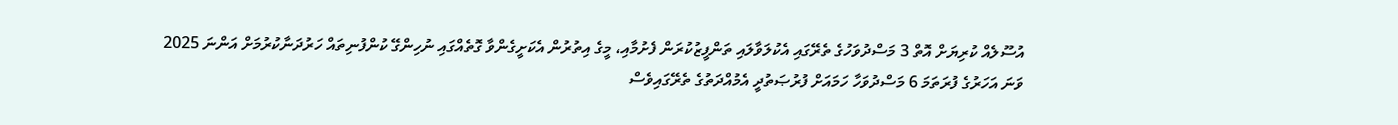އުސޫލެއް ކުރިޔަށް އޮތް 3 މަސްދުވަހުގެ ތެރޭގައި އެކުލަވާލައި ތަންފީޒުކުރަން ފެށުމާއި، މީގެ އިތުރުން އެކަށީގެންވާ ގޮތެއްގައި ނުހިންގޭ ކުންފުނިތައް ހަރުދަނާކުރުމަށް އަންނަ 2025 ވަނަ އަހަރުގެ ފުރަތަމަ 6 މަސްދުވަހާ ހަމައަށް ފުރުޞަތުދީ އެމުއްދަތުގެ ތެރޭގައިވެސް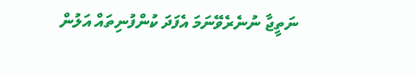ނަތީޖާ ނުނެރެވޭނަމަ އެފަދަ ކުންފުނިތައް އަލުން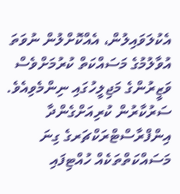އެކުލަވައިލުން، އެއްކޮށްލުން ނުވަތަ އުވާލުމުގެ މަސައްކަތް ކުރުމަށްވެސް ވަޒީރުންގެ މަޖިލީހުގައި ނިންމެވިއެވެ.
ސަރުކާރުން ކުރިއަށްގެންދާ އިންފްރާސްޓްރަކްޗަރގެ ގިނަ މަސައްކަތްތަކެއް ހުއްޓިފައި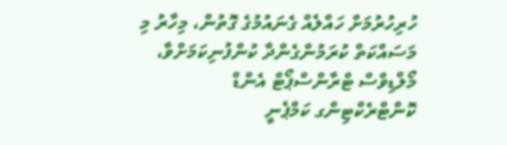ހުރިހުރުމަށް ހައްލެއް ގެނައުމުގެ ގޮތުން، މިހާރު މި މަސައްކަތް ކުރަމުންގެންދާ ކުންފުނިކަމަށްވާ، މޯލްޑިވްސް ޓްރާންސްޕޯޓް އެންޑް ކޮންޓްރެކްޓިންގ ކަމްޕެނީ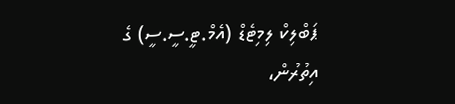ޕަބްލިކް ލިމިޓެޑް (އެމް.ޓީ.ސީ.ސީ) ގެ އިތުރުން،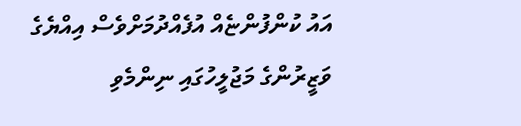އައު ކުންފުންޏެއް އުފެއްދުމަށްވެސް އިއްޔެގެ ވަޒީރުންގެ މަޖުލީހުގައި ނިންމެވި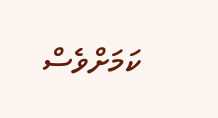ކަމަށްވެސް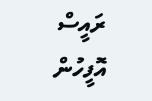ރައީސް އޮފީހުން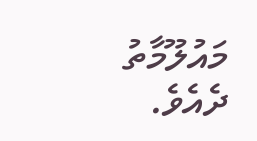މައުލޫމާތު ދެއެވެ.